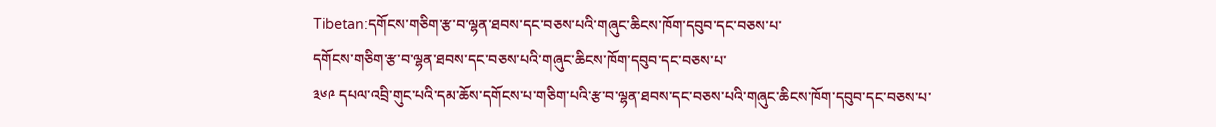Tibetan:དགོངས་གཅིག་རྩ་བ་ལྷན་ཐབས་དང་བཅས་པའི་གཞུང་ཆིངས་ཁོག་དབུབ་དང་བཅས་པ་
དགོངས་གཅིག་རྩ་བ་ལྷན་ཐབས་དང་བཅས་པའི་གཞུང་ཆིངས་ཁོག་དབུབ་དང་བཅས་པ་
༣༦༩ དཔལ་འབྲི་གུང་པའི་དམ་ཆོས་དགོངས་པ་གཅིག་པའི་རྩ་བ་ལྷན་ཐབས་དང་བཅས་པའི་གཞུང་ཆིངས་ཁོག་དབུབ་དང་བཅས་པ་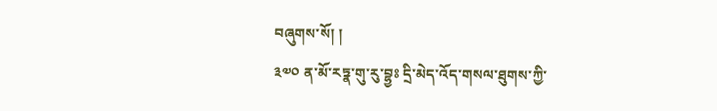བཞུགས་སོ། །
༣༧༠ ན་མོ་རཏྣ་གུ་རུ་བྷྱཿ དྲི་མེད་འོད་གསལ་ཐུགས་ཀྱི་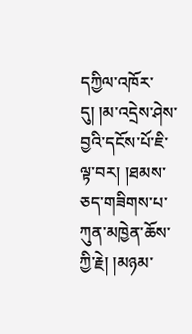དཀྱིལ་འཁོར་དུ། །མ་འདྲེས་ཤེས་བྱའི་དངོས་པོ་ཇི་ལྟ་བར། །ཐམས་ཅད་གཟིགས་པ་ཀུན་མཁྱེན་ཆོས་ཀྱི་རྗེ། །མཉམ་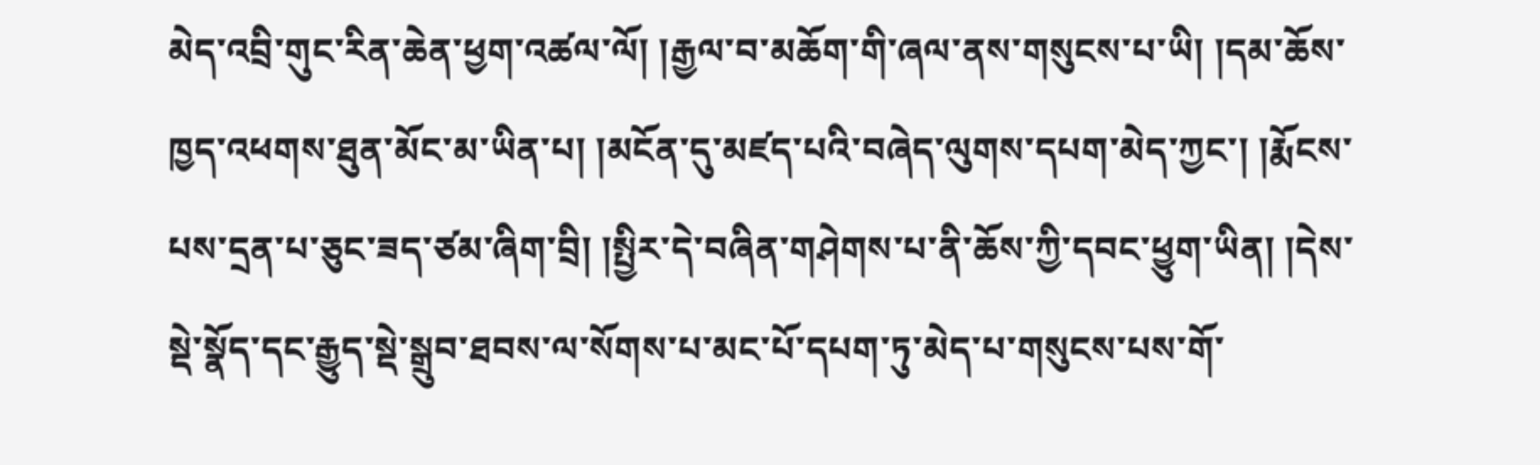མེད་འབྲི་གུང་རིན་ཆེན་ཕྱག་འཚལ་ལོ། །རྒྱལ་བ་མཆོག་གི་ཞལ་ནས་གསུངས་པ་ཡི། །དམ་ཆོས་ཁྱད་འཕགས་ཐུན་མོང་མ་ཡིན་པ། །མངོན་དུ་མཛད་པའི་བཞེད་ལུགས་དཔག་མེད་ཀྱང་། །རྨོངས་པས་དྲན་པ་ཅུང་ཟད་ཙམ་ཞིག་བྲི། །སྤྱིར་དེ་བཞིན་གཤེགས་པ་ནི་ཆོས་ཀྱི་དབང་ཕྱུག་ཡིན། །དེས་སྡེ་སྣོད་དང་རྒྱུད་སྡེ་སྒྲུབ་ཐབས་ལ་སོགས་པ་མང་པོ་དཔག་ཏུ་མེད་པ་གསུངས་པས་གོ་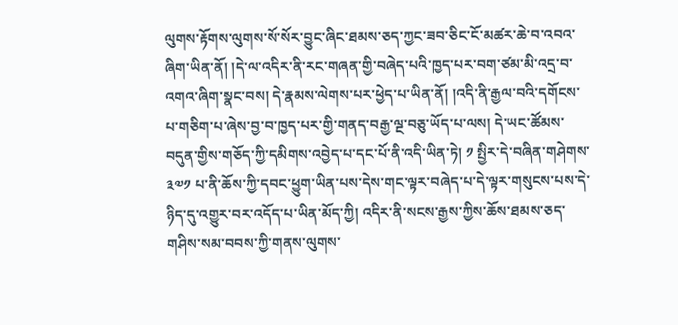ལུགས་རྟོགས་ལུགས་སོ་སོར་བྱུང་ཞིང་ཐམས་ཅད་ཀྱང་ཟབ་ཅིང་ངོ་མཚར་ཆེ་བ་འབའ་ཞིག་ཡིན་ནོ། །དེ་ལ་འདིར་ནི་རང་གཞན་གྱི་བཞེད་པའི་ཁྱད་པར་བག་ཙམ་མི་འདྲ་བ་འགའ་ཞིག་སྣང་བས། དེ་རྣམས་ལེགས་པར་ཕྱེད་པ་ཡིན་ནོ། །འདི་ནི་རྒྱལ་བའི་དགོངས་པ་གཅིག་པ་ཞེས་བྱ་བ་ཁྱད་པར་གྱི་གནད་བརྒྱ་ལྔ་བཅུ་ཡོད་པ་ལས། དེ་ཡང་ཚོམས་བདུན་གྱིས་གཅོད་ཀྱི་དམིགས་འབྱེད་པ་དང་པོ་ནི་འདི་ཡིན་ཏེ། ༡ སྤྱིར་དེ་བཞིན་གཤེགས་
༣༧༡ པ་ནི་ཆོས་ཀྱི་དབང་ཕྱུག་ཡིན་པས་དེས་གང་ལྟར་བཞེད་པ་དེ་ལྟར་གསུངས་པས་དེ་ཉིད་དུ་འགྱུར་བར་འདོད་པ་ཡིན་མོད་ཀྱི། འདིར་ནི་སངས་རྒྱས་ཀྱིས་ཆོས་ཐམས་ཅད་གཤིས་སམ་བབས་ཀྱི་གནས་ལུགས་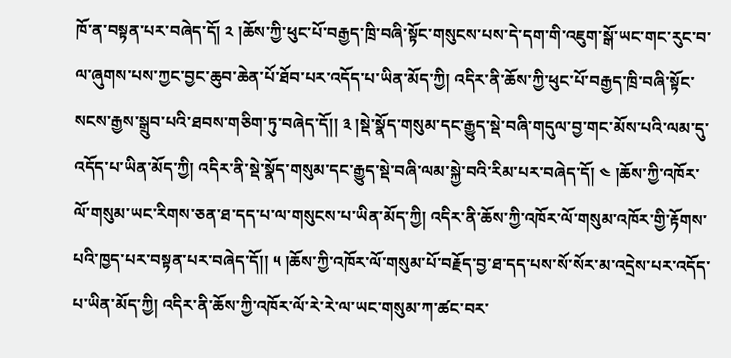ཁོ་ན་བསྟན་པར་བཞེད་དོ། ༢ །ཆོས་ཀྱི་ཕུང་པོ་བརྒྱད་ཁྲི་བཞི་སྟོང་གསུངས་པས་དེ་དག་གི་འཇུག་སྒོ་ཡང་གང་རུང་བ་ལ་ཞུགས་པས་ཀྱང་བྱང་ཆུབ་ཆེན་པོ་ཐོབ་པར་འདོད་པ་ཡིན་མོད་ཀྱི། འདིར་ནི་ཆོས་ཀྱི་ཕུང་པོ་བརྒྱད་ཁྲི་བཞི་སྟོང་སངས་རྒྱས་སྒྲུབ་པའི་ཐབས་གཅིག་ཏུ་བཞེད་དོ།། ༣ །སྡེ་སྣོད་གསུམ་དང་རྒྱུད་སྡེ་བཞི་གདུལ་བྱ་གང་མོས་པའི་ལམ་དུ་འདོད་པ་ཡིན་མོད་ཀྱི། འདིར་ནི་སྡེ་སྣོད་གསུམ་དང་རྒྱུད་སྡེ་བཞི་ལམ་སྐྱེ་བའི་རིམ་པར་བཞེད་དོ། ༤ །ཆོས་ཀྱི་འཁོར་ལོ་གསུམ་ཡང་རིགས་ཅན་ཐ་དད་པ་ལ་གསུངས་པ་ཡིན་མོད་ཀྱི། འདིར་ནི་ཆོས་ཀྱི་འཁོར་ལོ་གསུམ་འཁོར་གྱི་རྟོགས་པའི་ཁྱད་པར་བསྟན་པར་བཞེད་དོ།། ༥ །ཆོས་ཀྱི་འཁོར་ལོ་གསུམ་པོ་བརྗོད་བྱ་ཐ་དད་པས་སོ་སོར་མ་འདྲེས་པར་འདོད་པ་ཡིན་མོད་ཀྱི། འདིར་ནི་ཆོས་ཀྱི་འཁོར་ལོ་རེ་རེ་ལ་ཡང་གསུམ་ཀ་ཚང་བར་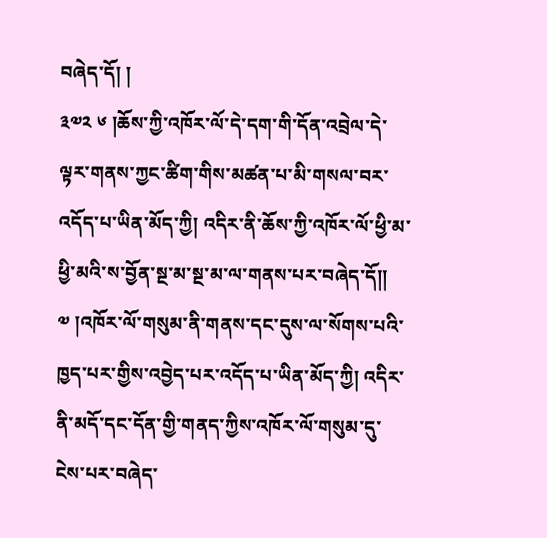བཞེད་དོ། །
༣༧༢ ༦ །ཆོས་ཀྱི་འཁོར་ལོ་དེ་དག་གི་དོན་འབྲེལ་དེ་ལྟར་གནས་ཀྱང་ཚིག་གིས་མཚན་པ་མི་གསལ་བར་འདོད་པ་ཡིན་མོད་ཀྱི། འདིར་ནི་ཆོས་ཀྱི་འཁོར་ལོ་ཕྱི་མ་ཕྱི་མའི་ས་བྱོན་སྔ་མ་སྔ་མ་ལ་གནས་པར་བཞེད་དོ།། ༧ །འཁོར་ལོ་གསུམ་ནི་གནས་དང་དུས་ལ་སོགས་པའི་ཁྱད་པར་གྱིས་འབྱེད་པར་འདོད་པ་ཡིན་མོད་ཀྱི། འདིར་ནི་མདོ་དང་དོན་གྱི་གནད་ཀྱིས་འཁོར་ལོ་གསུམ་དུ་ངེས་པར་བཞེད་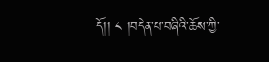དོ།། ༨ །བདེན་པ་བཞིའི་ཆོས་ཀྱི་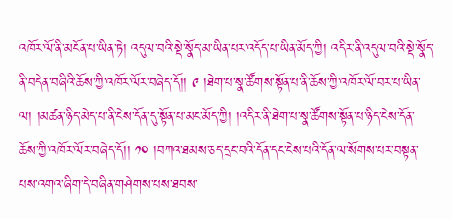འཁོར་ལོ་ནི་མངོན་པ་ཡིན་ཏེ། འདུལ་བའི་སྡེ་སྣོད་མ་ཡིན་པར་འདོད་པ་ཡིན་མོད་ཀྱི། འདིར་ནི་འདུལ་བའི་སྡེ་སྣོད་ནི་བདེན་བཞིའི་ཆོས་ཀྱི་འཁོར་ལོར་བཞེད་དོ།། ༩ །ཐེག་པ་སྣ་ཚོགས་སྟོན་པ་ནི་ཆོས་ཀྱི་འཁོར་ལོ་བར་པ་ཡིན་ལ། །མཚན་ཉིད་མེད་པ་ནི་ངེས་དོན་དུ་སྟོན་པ་མང་མོད་ཀྱི། །འདིར་ནི་ཐེག་པ་སྣ་ཚོགས་སྟོན་པ་ཉིད་ངེས་དོན་ཆོས་ཀྱི་འཁོར་ལོར་བཞེད་དོ།། ༡༠ །བཀའ་ཐམས་ཅད་དྲང་བའི་དོན་དང་ངེས་པའི་དོན་ལ་སོགས་པར་བསྟན་པས་འགའ་ཞིག་དེ་བཞིན་གཤེགས་པས་ཐབས་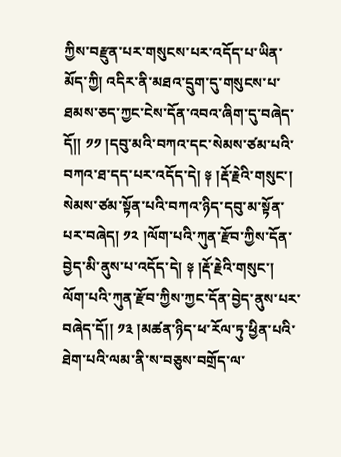ཀྱིས་བརྫུན་པར་གསུངས་པར་འདོད་པ་ཡིན་མོད་ཀྱི། འདིར་ནི་མཐའ་དྲུག་དུ་གསུངས་པ་ཐམས་ཅད་ཀྱང་ངེས་དོན་འབའ་ཞིག་དུ་བཞེད་དོ།། ༡༡ །དབུ་མའི་བཀའ་དང་སེམས་ཙམ་པའི་བཀའ་ཐ་དད་པར་འདོད་དེ། ༈ །རྡོ་རྗེའི་གསུང་། སེམས་ཙམ་སྟོན་པའི་བཀའ་ཉིད་དབུ་མ་སྟོན་པར་བཞེད། ༡༢ །ལོག་པའི་ཀུན་རྫོབ་ཀྱིས་དོན་བྱེད་མི་ནུས་པ་འདོད་དེ། ༈ །རྡོ་རྗེའི་གསུང་། ལོག་པའི་ཀུན་རྫོབ་ཀྱིས་ཀྱང་དོན་བྱེད་ནུས་པར་བཞེད་དོ།། ༡༣ །མཚན་ཉིད་ཕ་རོལ་ཏུ་ཕྱིན་པའི་ཐེག་པའི་ལམ་ནི་ས་བཅུས་བགྲོད་ལ་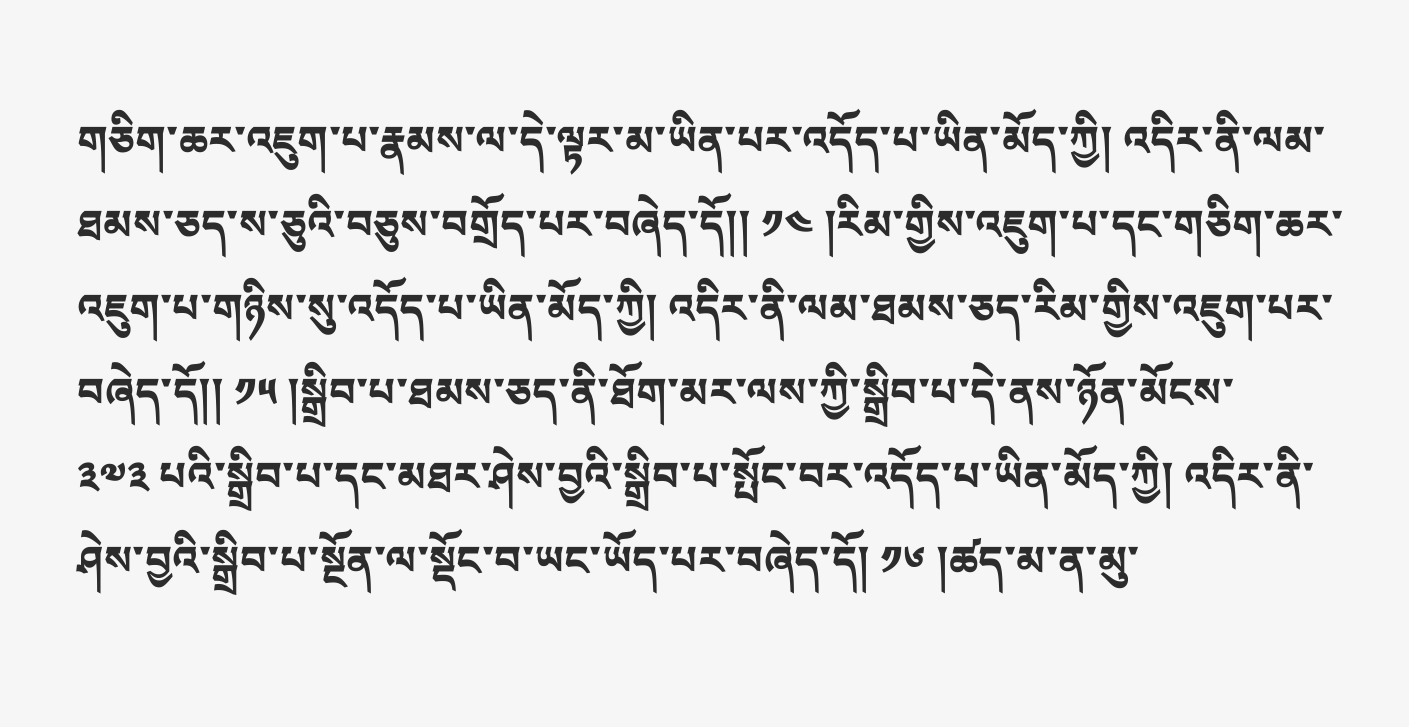གཅིག་ཆར་འཇུག་པ་རྣམས་ལ་དེ་ལྟར་མ་ཡིན་པར་འདོད་པ་ཡིན་མོད་ཀྱི། འདིར་ནི་ལམ་ཐམས་ཅད་ས་ཅུའི་བཅུས་བགྲོད་པར་བཞེད་དོ།། ༡༤ །རིམ་གྱིས་འཇུག་པ་དང་གཅིག་ཆར་འཇུག་པ་གཉིས་སུ་འདོད་པ་ཡིན་མོད་ཀྱི། འདིར་ནི་ལམ་ཐམས་ཅད་རིམ་གྱིས་འཇུག་པར་བཞེད་དོ།། ༡༥ །སྒྲིབ་པ་ཐམས་ཅད་ནི་ཐོག་མར་ལས་ཀྱི་སྒྲིབ་པ་དེ་ནས་ཉོན་མོངས་
༣༧༣ པའི་སྒྲིབ་པ་དང་མཐར་ཤེས་བྱའི་སྒྲིབ་པ་སྤོང་བར་འདོད་པ་ཡིན་མོད་ཀྱི། འདིར་ནི་ཤེས་བྱའི་སྒྲིབ་པ་སྔོན་ལ་སྡོང་བ་ཡང་ཡོད་པར་བཞེད་དོ། ༡༦ །ཚད་མ་ན་མུ་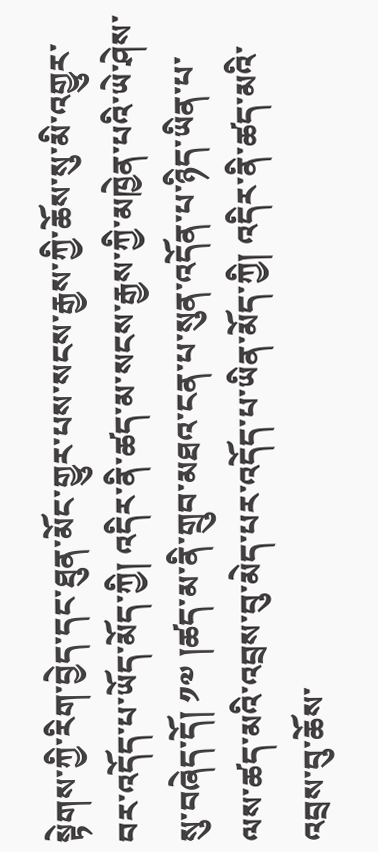སྟེགས་ཀྱི་རིག་བྱེད་དང་ཐུན་མོང་གྱུར་པས་སངས་རྒྱས་ཀྱི་ཆོས་སུ་མི་འགྱུར་བར་འདོད་པ་ཡོད་མོད་ཀྱི། འདིར་ནི་ཚད་མ་སངས་རྒྱས་ཀྱི་མཁྱེན་པའི་ཡེ་ཤེས་སུ་བཞེད་དོ། ༡༧ །ཚད་མ་ནི་གྲུབ་མཐའ་ངན་པ་སུན་འདོན་པ་ཉིད་ཡིན་པ་ལས་ཚད་མའི་འབྲས་བུ་མེད་པར་འདོད་པ་ཡིན་མོད་ཀྱི། འདིར་ནི་ཚད་མའི་འབྲས་བུ་ཆོས་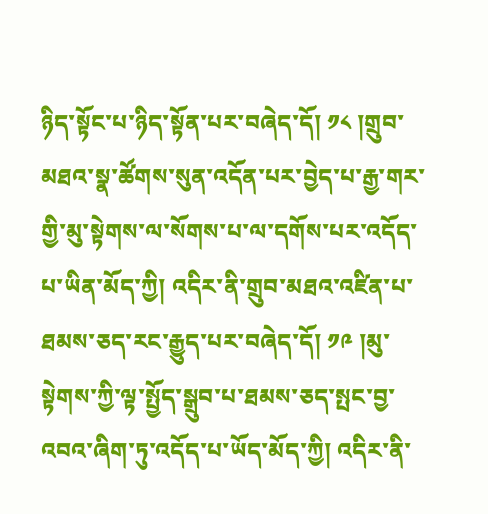ཉིད་སྟོང་པ་ཉིད་སྟོན་པར་བཞེད་དོ། ༡༨ །གྲུབ་མཐའ་སྣ་ཚོགས་སུན་འདོན་པར་བྱེད་པ་རྒྱ་གར་གྱི་མུ་སྟེགས་ལ་སོགས་པ་ལ་དགོས་པར་འདོད་པ་ཡིན་མོད་ཀྱི། འདིར་ནི་གྲུབ་མཐའ་འཛིན་པ་ཐམས་ཅད་རང་རྒྱུད་པར་བཞེད་དོ། ༡༩ །མུ་སྟེགས་ཀྱི་ལྟ་སྤྱོད་སྒྲུབ་པ་ཐམས་ཅད་སྤང་བྱ་འབའ་ཞིག་ཏུ་འདོད་པ་ཡོད་མོད་ཀྱི། འདིར་ནི་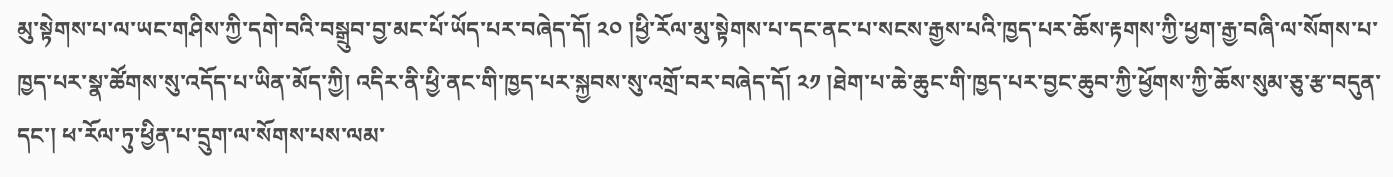མུ་སྟེགས་པ་ལ་ཡང་གཤིས་ཀྱི་དགེ་བའི་བསྒྲུབ་བྱ་མང་པོ་ཡོད་པར་བཞེད་དོ། ༢༠ །ཕྱི་རོལ་མུ་སྟེགས་པ་དང་ནང་པ་སངས་རྒྱས་པའི་ཁྱད་པར་ཆོས་རྟགས་ཀྱི་ཕྱག་རྒྱ་བཞི་ལ་སོགས་པ་ཁྱད་པར་སྣ་ཚོགས་སུ་འདོད་པ་ཡིན་མོད་ཀྱི། འདིར་ནི་ཕྱི་ནང་གི་ཁྱད་པར་སྐྱབས་སུ་འགྲོ་བར་བཞེད་དོ། ༢༡ །ཐེག་པ་ཆེ་ཆུང་གི་ཁྱད་པར་བྱང་ཆུབ་ཀྱི་ཕྱོགས་ཀྱི་ཆོས་སུམ་ཅུ་རྩ་བདུན་དང་། ཕ་རོལ་ཏུ་ཕྱིན་པ་དྲུག་ལ་སོགས་པས་ལམ་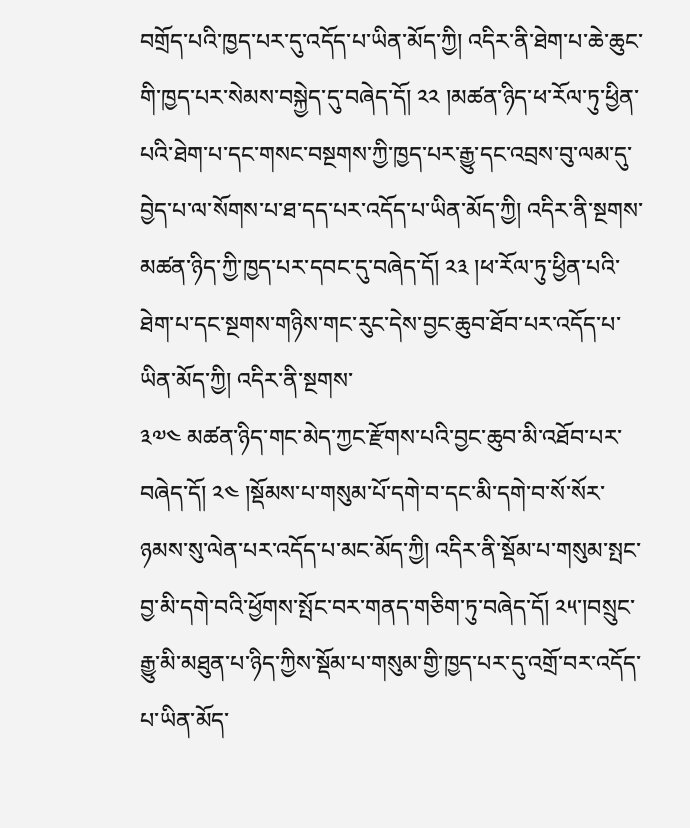བགྲོད་པའི་ཁྱད་པར་དུ་འདོད་པ་ཡིན་མོད་ཀྱི། འདིར་ནི་ཐེག་པ་ཆེ་ཆུང་གི་ཁྱད་པར་སེམས་བསྐྱེད་དུ་བཞེད་དོ། ༢༢ །མཚན་ཉིད་ཕ་རོལ་ཏུ་ཕྱིན་པའི་ཐེག་པ་དང་གསང་བསྔགས་ཀྱི་ཁྱད་པར་རྒྱུ་དང་འབྲས་བུ་ལམ་དུ་བྱེད་པ་ལ་སོགས་པ་ཐ་དད་པར་འདོད་པ་ཡིན་མོད་ཀྱི། འདིར་ནི་སྔགས་མཚན་ཉིད་ཀྱི་ཁྱད་པར་དབང་དུ་བཞེད་དོ། ༢༣ །ཕ་རོལ་ཏུ་ཕྱིན་པའི་ཐེག་པ་དང་སྔགས་གཉིས་གང་རུང་དེས་བྱང་ཆུབ་ཐོབ་པར་འདོད་པ་ཡིན་མོད་ཀྱི། འདིར་ནི་སྔགས་
༣༧༤ མཚན་ཉིད་གང་མེད་ཀྱང་རྫོགས་པའི་བྱང་ཆུབ་མི་འཐོབ་པར་བཞེད་དོ། ༢༤ །སྡོམས་པ་གསུམ་པོ་དགེ་བ་དང་མི་དགེ་བ་སོ་སོར་ཉམས་སུ་ལེན་པར་འདོད་པ་མང་མོད་ཀྱི། འདིར་ནི་སྡོམ་པ་གསུམ་སྤང་བྱ་མི་དགེ་བའི་ཕྱོགས་སྤོང་བར་གནད་གཅིག་ཏུ་བཞེད་དོ། ༢༥་།བསྲུང་རྒྱུ་མི་མཐུན་པ་ཉིད་ཀྱིས་སྡོམ་པ་གསུམ་གྱི་ཁྱད་པར་དུ་འགྲོ་བར་འདོད་པ་ཡིན་མོད་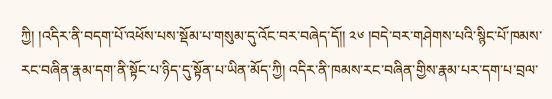ཀྱི། །འདིར་ནི་བདག་པོ་འཕོས་པས་སྡོམ་པ་གསུམ་དུ་འོང་བར་བཞེད་དོ།། ༢༦ །བདེ་བར་གཤེགས་པའི་སྙིང་པོ་ཁམས་རང་བཞིན་རྣམ་དག་ནི་སྟོང་པ་ཉིད་དུ་སྟོན་པ་ཡིན་མོད་ཀྱི། འདིར་ནི་ཁམས་རང་བཞིན་གྱིས་རྣམ་པར་དག་པ་བྲལ་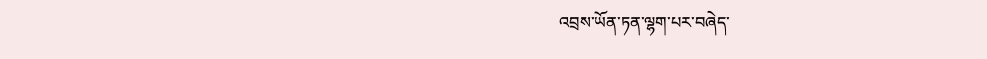འབྲས་ཡོན་ཏན་ལྷག་པར་བཞེད་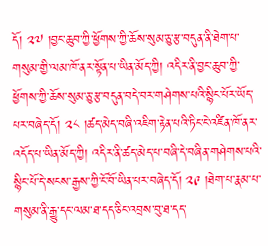དོ། ༢༧ །བྱང་ཆུབ་ཀྱི་ཕྱོགས་ཀྱི་ཆོས་སུམ་ཅུ་རྩ་བདུན་ནི་ཐེག་པ་གསུམ་གྱི་ལམ་ཁོ་ནར་སྟོན་པ་ཡིན་མོད་ཀྱི། འདིར་ནི་བྱང་ཆུབ་ཀྱི་ཕྱོགས་ཀྱི་ཆོས་སུམ་ཅུ་རྩ་བདུན་བདེ་བར་གཤེགས་པའི་སྙིང་པོར་ཡོད་པར་བཞེད་དོ། ༢༨ །ཚད་མེད་བཞི་འཇིག་རྟེན་པའི་ཏིང་ངེ་འཛིན་ཁོ་ནར་འདོད་པ་ཡིན་མོད་ཀྱི། འདིར་ནི་ཚད་མེད་པ་བཞི་དེ་བཞིན་གཤེགས་པའི་སྙིང་པོ་དེ་སངས་རྒྱས་ཀྱི་ངོ་བོ་ཡིན་པར་བཞེད་དོ། ༢༩ །ཐེག་པ་རྣམ་པ་གསུམ་ནི་རྒྱུ་དང་ལམ་ཐ་དད་ཅིང་འབྲས་བུ་ཐ་དད་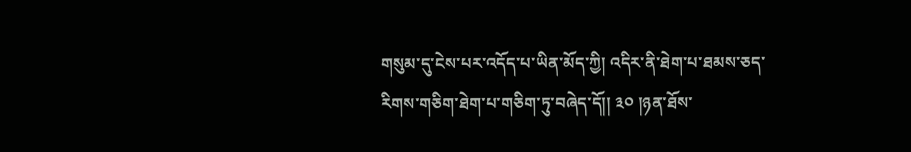གསུམ་དུ་ངེས་པར་འདོད་པ་ཡིན་མོད་ཀྱི། འདིར་ནི་ཐེག་པ་ཐམས་ཅད་རིགས་གཅིག་ཐེག་པ་གཅིག་ཏུ་བཞེད་དོ།། ༣༠ །ཉན་ཐོས་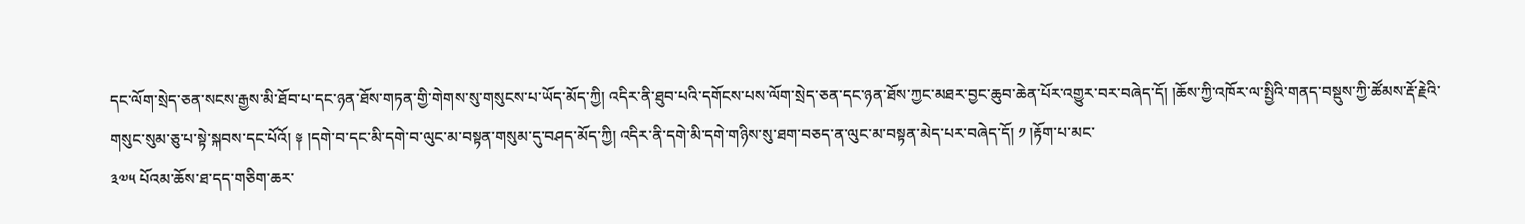དང་ལོག་སྲེད་ཅན་སངས་རྒྱས་མི་ཐོབ་པ་དང་ཉན་ཐོས་གཏན་གྱི་གེགས་སུ་གསུངས་པ་ཡོད་མོད་ཀྱི། འདིར་ནི་ཐུབ་པའི་དགོངས་པས་ལོག་སྲེད་ཅན་དང་ཉན་ཐོས་ཀྱང་མཐར་བྱང་ཆུབ་ཆེན་པོར་འགྱུར་བར་བཞེད་དོ། །ཆོས་ཀྱི་འཁོར་ལ་སྤྱིའི་གནད་བསྡུས་ཀྱི་ཚོམས་རྡོ་རྗེའི་གསུང་སུམ་ཅུ་པ་སྟེ་སྐབས་དང་པོའོ། ༈ །དགེ་བ་དང་མི་དགེ་བ་ལུང་མ་བསྟན་གསུམ་དུ་བཤད་མོད་ཀྱི། འདིར་ནི་དགེ་མི་དགེ་གཉིས་སུ་ཐག་བཅད་ན་ལུང་མ་བསྟན་མེད་པར་བཞེད་དོ། ༡ །རྟོག་པ་མང་
༣༧༥ པོའམ་ཆོས་ཐ་དད་གཅིག་ཆར་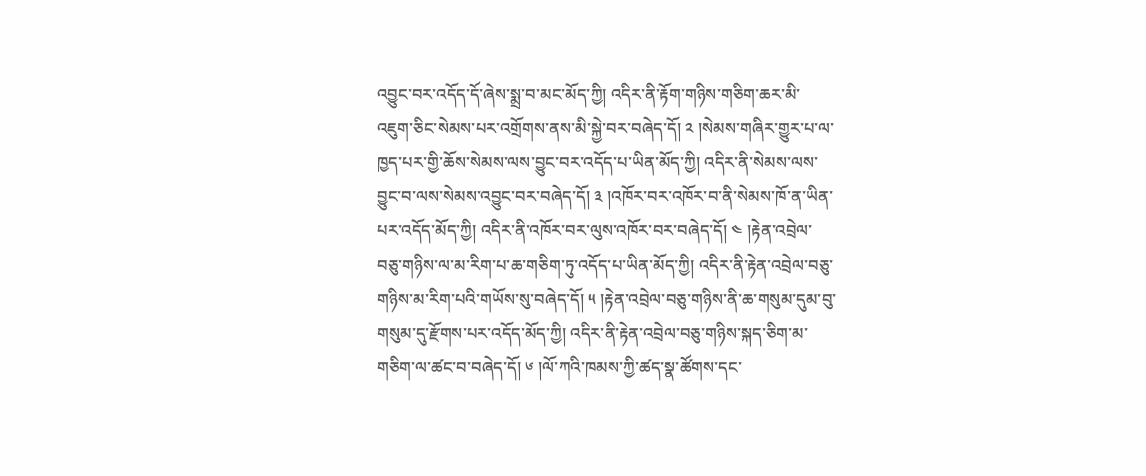འབྱུང་བར་འདོད་དོ་ཞེས་སྨྲ་བ་མང་མོད་ཀྱི། འདིར་ནི་རྟོག་གཉིས་གཅིག་ཆར་མི་འཇུག་ཅིང་སེམས་པར་འགྲོགས་ནས་མི་སྐྱེ་བར་བཞེད་དོ། ༢ །སེམས་གཞིར་གྱུར་པ་ལ་ཁྱད་པར་གྱི་ཆོས་སེམས་ལས་བྱུང་བར་འདོད་པ་ཡིན་མོད་ཀྱི། འདིར་ནི་སེམས་ལས་བྱུང་བ་ལས་སེམས་འབྱུང་བར་བཞེད་དོ། ༣ །འཁོར་བར་འཁོར་བ་ནི་སེམས་ཁོ་ན་ཡིན་པར་འདོད་མོད་ཀྱི། འདིར་ནི་འཁོར་བར་ལུས་འཁོར་བར་བཞེད་དོ། ༤ །རྟེན་འབྲེལ་བཅུ་གཉིས་ལ་མ་རིག་པ་ཆ་གཅིག་ཏུ་འདོད་པ་ཡིན་མོད་ཀྱི། འདིར་ནི་རྟེན་འབྲེལ་བཅུ་གཉིས་མ་རིག་པའི་གཡོས་སུ་བཞེད་དོ། ༥ །རྟེན་འབྲེལ་བཅུ་གཉིས་ནི་ཆ་གསུམ་དུམ་བུ་གསུམ་དུ་རྫོགས་པར་འདོད་མོད་ཀྱི། འདིར་ནི་རྟེན་འབྲེལ་བཅུ་གཉིས་སྐད་ཅིག་མ་གཅིག་ལ་ཚང་བ་བཞེད་དོ། ༦ །ལོ་ཀའི་ཁམས་ཀྱི་ཚད་སྣ་ཚོགས་དང་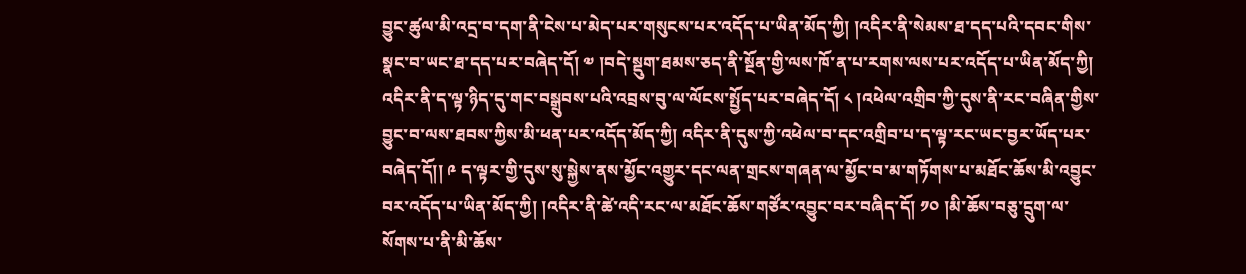བྱུང་ཚུལ་མི་འདྲ་བ་དག་ནི་ངེས་པ་མེད་པར་གསུངས་པར་འདོད་པ་ཡིན་མོད་ཀྱི། །འདིར་ནི་སེམས་ཐ་དད་པའི་དབང་གིས་སྣང་བ་ཡང་ཐ་དད་པར་བཞེད་དོ། ༧ །བདེ་སྡུག་ཐམས་ཅད་ནི་སྔོན་གྱི་ལས་ཁོ་ན་པ་རགས་ལས་པར་འདོད་པ་ཡིན་མོད་ཀྱི། འདིར་ནི་ད་ལྟ་ཉིད་དུ་གང་བསྒྲུབས་པའི་འབྲས་བུ་ལ་ལོངས་སྤྱོད་པར་བཞེད་དོ། ༨ །འཕེལ་འགྲིབ་ཀྱི་དུས་ནི་རང་བཞིན་གྱིས་བྱུང་བ་ལས་ཐབས་ཀྱིས་མི་ཕན་པར་འདོད་མོད་ཀྱི། འདིར་ནི་དུས་ཀྱི་འཕེལ་བ་དང་འགྲིབ་པ་ད་ལྟ་རང་ཡང་བྱར་ཡོད་པར་བཞེད་དོ།། ༩ ད་ལྟར་གྱི་དུས་སུ་སྐྱེས་ནས་མྱོང་འགྱུར་དང་ལན་གྲངས་གཞན་ལ་མྱོང་བ་མ་གཏོགས་པ་མཐོང་ཆོས་མི་འབྱུང་བར་འདོད་པ་ཡིན་མོད་ཀྱི། །འདིར་ནི་ཚེ་འདི་རང་ལ་མཐོང་ཆོས་གཙོར་འབྱུང་བར་བཞིད་དོ། ༡༠ །མི་ཆོས་བཅུ་དྲུག་ལ་སོགས་པ་ནི་མི་ཆོས་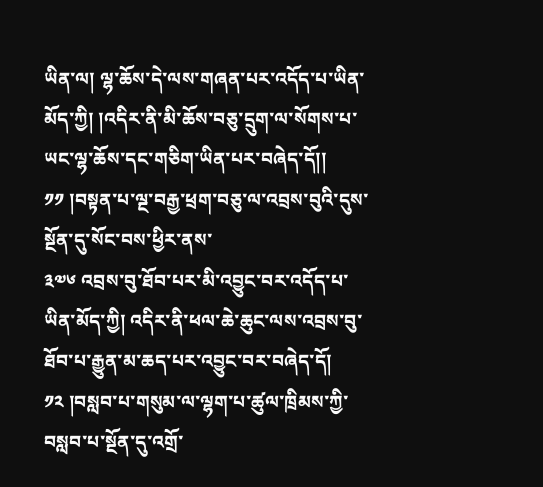ཡིན་ལ། ལྷ་ཆོས་དེ་ལས་གཞན་པར་འདོད་པ་ཡིན་མོད་ཀྱི། །འདིར་ནི་མི་ཆོས་བཅུ་དྲུག་ལ་སོགས་པ་ཡང་ལྷ་ཆོས་དང་གཅིག་ཡིན་པར་བཞེད་དོ།། ༡༡ །བསྟན་པ་ལྔ་བརྒྱ་ཕྲག་བཅུ་ལ་འབྲས་བུའི་དུས་སྔོན་དུ་སོང་བས་ཕྱིར་ནས་
༣༧༦ འབྲས་བུ་ཐོབ་པར་མི་འབྱུང་བར་འདོད་པ་ཡིན་མོད་ཀྱི། འདིར་ནི་ཕལ་ཆེ་ཆུང་ལས་འབྲས་བུ་ཐོབ་པ་རྒྱུན་མ་ཆད་པར་འབྱུང་བར་བཞེད་དོ། ༡༢ །བསླབ་པ་གསུམ་ལ་ལྷག་པ་ཚུལ་ཁྲིམས་ཀྱི་བསླབ་པ་སྔོན་དུ་འགྲོ་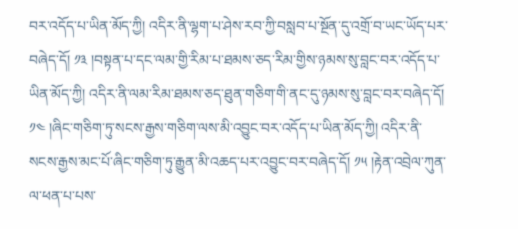བར་འདོད་པ་ཡིན་མོད་ཀྱི། འདིར་ནི་ལྷག་པ་ཤེས་རབ་ཀྱི་བསླབ་པ་སྔོན་དུ་འགྲོ་བ་ཡང་ཡོད་པར་བཞེད་དོ། ༡༣ །བསྟན་པ་དང་ལམ་གྱི་རིམ་པ་ཐམས་ཅད་རིམ་གྱིས་ཉམས་སུ་བླང་བར་འདོད་པ་ཡིན་མོད་ཀྱི། འདིར་ནི་ལམ་རིམ་ཐམས་ཅད་ཐུན་གཅིག་གི་ནང་དུ་ཉམས་སུ་བླང་བར་བཞེད་དོ། ༡༤ །ཞིང་གཅིག་ཏུ་སངས་རྒྱས་གཅིག་ལས་མི་འབྱུང་བར་འདོད་པ་ཡིན་མོད་ཀྱི། འདིར་ནི་སངས་རྒྱས་མང་པོ་ཞིང་གཅིག་ཏུ་རྒྱུན་མི་འཆད་པར་འབྱུང་བར་བཞེད་དོ། ༡༥ །རྟེན་འབྲེལ་ཀུན་ལ་ཕན་པ་པས་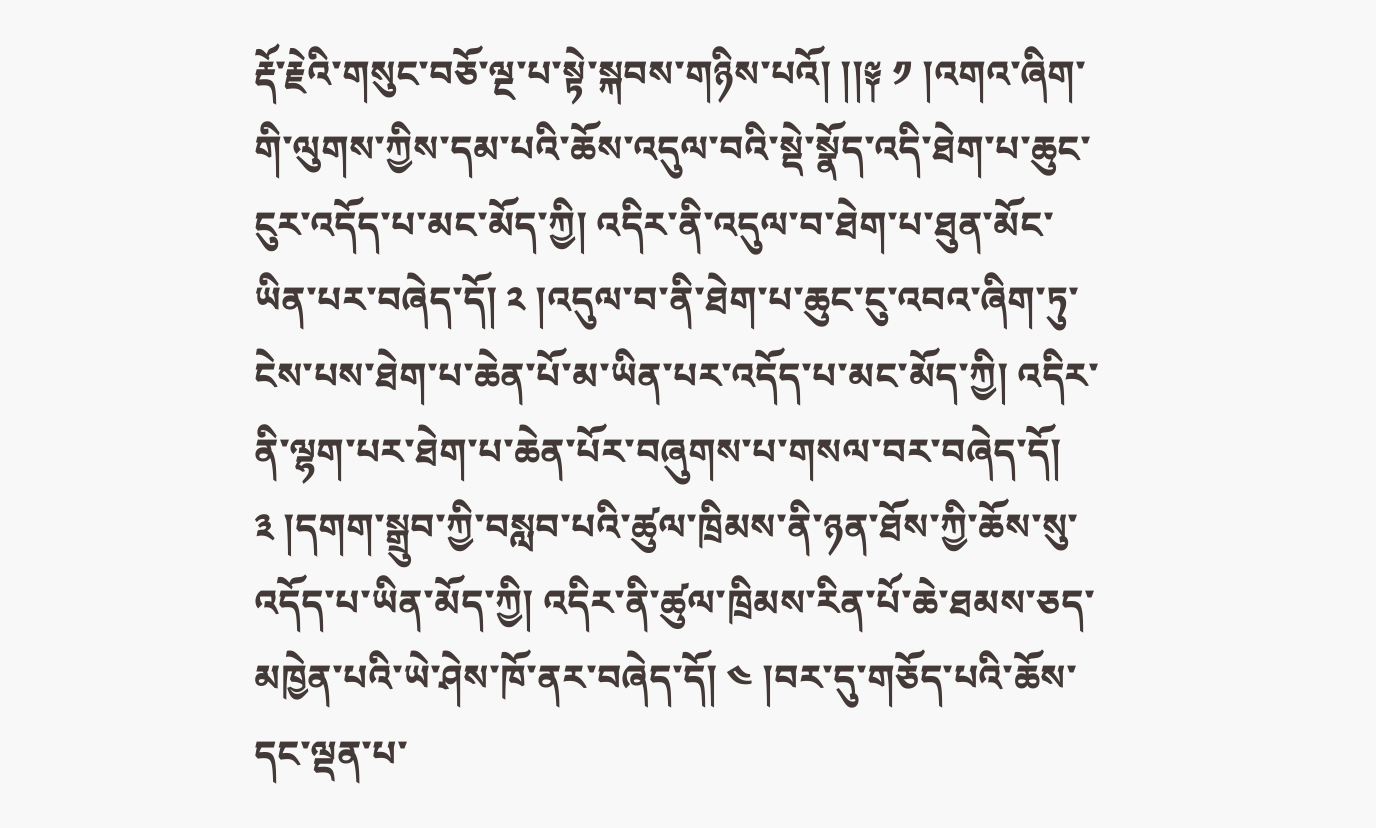རྡོ་རྗེའི་གསུང་བཅོ་ལྔ་པ་སྟེ་སྐབས་གཉིས་པའོ། །།༈ ༡ །འགའ་ཞིག་གི་ལུགས་ཀྱིས་དམ་པའི་ཆོས་འདུལ་བའི་སྡེ་སྣོད་འདི་ཐེག་པ་ཆུང་ངུར་འདོད་པ་མང་མོད་ཀྱི། འདིར་ནི་འདུལ་བ་ཐེག་པ་ཐུན་མོང་ཡིན་པར་བཞེད་དོ། ༢ །འདུལ་བ་ནི་ཐེག་པ་ཆུང་ངུ་འབའ་ཞིག་ཏུ་ངེས་པས་ཐེག་པ་ཆེན་པོ་མ་ཡིན་པར་འདོད་པ་མང་མོད་ཀྱི། འདིར་ནི་ལྷག་པར་ཐེག་པ་ཆེན་པོར་བཞུགས་པ་གསལ་བར་བཞེད་དོ། ༣ །དགག་སྒྲུབ་ཀྱི་བསླབ་པའི་ཚུལ་ཁྲིམས་ནི་ཉན་ཐོས་ཀྱི་ཆོས་སུ་འདོད་པ་ཡིན་མོད་ཀྱི། འདིར་ནི་ཚུལ་ཁྲིམས་རིན་པོ་ཆེ་ཐམས་ཅད་མཁྱེན་པའི་ཡེ་ཤེས་ཁོ་ནར་བཞེད་དོ། ༤ །བར་དུ་གཅོད་པའི་ཆོས་དང་ལྡན་པ་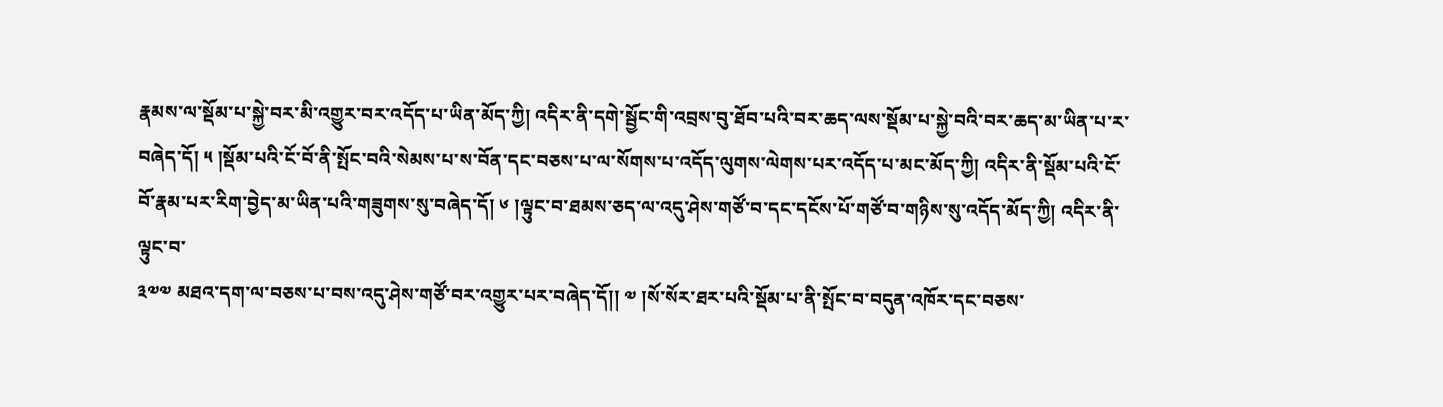རྣམས་ལ་སྡོམ་པ་སྐྱེ་བར་མི་འགྱུར་བར་འདོད་པ་ཡིན་མོད་ཀྱི། འདིར་ནི་དགེ་སྦྱོང་གི་འབྲས་བུ་ཐོབ་པའི་བར་ཆད་ལས་སྡོམ་པ་སྐྱེ་བའི་བར་ཆད་མ་ཡིན་པ་ར་བཞེད་དོ། ༥ །སྡོམ་པའི་ངོ་བོ་ནི་སྤོང་བའི་སེམས་པ་ས་བོན་དང་བཅས་པ་ལ་སོགས་པ་འདོད་ལུགས་ལེགས་པར་འདོད་པ་མང་མོད་ཀྱི། འདིར་ནི་སྡོམ་པའི་ངོ་བོ་རྣམ་པར་རིག་བྱེད་མ་ཡིན་པའི་གཟུགས་སུ་བཞེད་དོ། ༦ །ལྟུང་བ་ཐམས་ཅད་ལ་འདུ་ཤེས་གཙོ་བ་དང་དངོས་པོ་གཙོ་བ་གཉིས་སུ་འདོད་མོད་ཀྱི། འདིར་ནི་ལྟུང་བ་
༣༧༧ མཐའ་དག་ལ་བཅས་པ་བས་འདུ་ཤེས་གཙོ་བར་འགྱུར་པར་བཞེད་དོ།། ༧ །སོ་སོར་ཐར་པའི་སྡོམ་པ་ནི་སྤོང་བ་བདུན་འཁོར་དང་བཅས་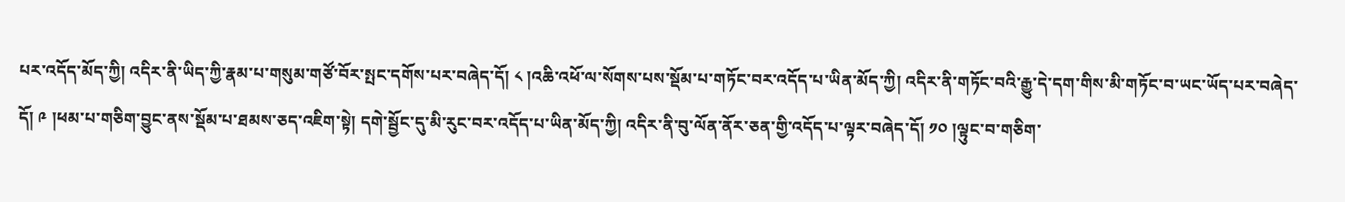པར་འདོད་མོད་ཀྱི། འདིར་ནི་ཡིད་ཀྱི་རྣམ་པ་གསུམ་གཙོ་བོར་སྤང་དགོས་པར་བཞེད་དོ། ༨ །འཆི་འཕོ་ལ་སོགས་པས་སྡོམ་པ་གཏོང་བར་འདོད་པ་ཡིན་མོད་ཀྱི། འདིར་ནི་གཏོང་བའི་རྒྱུ་དེ་དག་གིས་མི་གཏོང་བ་ཡང་ཡོད་པར་བཞེད་དོ། ༩ །ཕམ་པ་གཅིག་བྱུང་ནས་སྡོམ་པ་ཐམས་ཅད་འཇིག་སྟེ། དགེ་སྦྱོང་དུ་མི་རུང་བར་འདོད་པ་ཡིན་མོད་ཀྱི། འདིར་ནི་བུ་ལོན་ནོར་ཅན་གྱི་འདོད་པ་ལྟར་བཞེད་དོ། ༡༠ །ལྟུང་བ་གཅིག་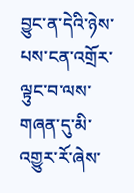བྱུང་ན་དེའི་ཉེས་པས་ངན་འགྲོར་ལྟུང་བ་ལས་གཞན་དུ་མི་འགྱུར་རོ་ཞེས་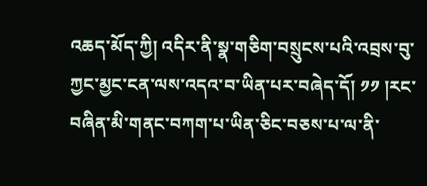འཆད་མོད་ཀྱི། འདིར་ནི་སྣ་གཅིག་བསྲུངས་པའི་འབྲས་བུ་ཀྱང་མྱང་ངན་ལས་འདའ་བ་ཡིན་པར་བཞེད་དོ། ༡༡ །རང་བཞིན་མི་གནང་བཀག་པ་ཡིན་ཅིང་བཅས་པ་ལ་ནི་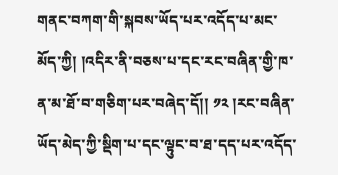གནང་བཀག་གི་སྐབས་ཡོད་པར་འདོད་པ་མང་མོད་ཀྱི། །འདིར་ནི་བཅས་པ་དང་རང་བཞིན་གྱི་ཁ་ན་མ་ཐོ་བ་གཅིག་པར་བཞེད་དོ།། ༡༢ །རང་བཞིན་ཡོད་མེད་ཀྱི་སྡིག་པ་དང་ལྟུང་བ་ཐ་དད་པར་འདོད་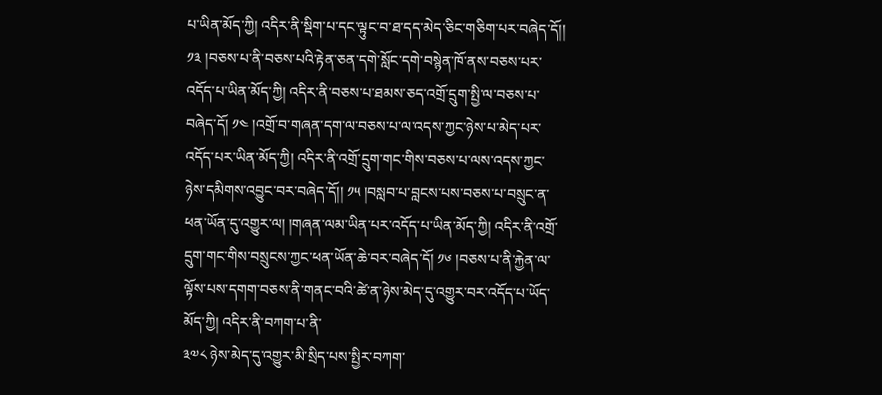པ་ཡིན་མོད་ཀྱི། འདིར་ནི་སྡིག་པ་དང་ལྟུང་བ་ཐ་དད་མེད་ཅིང་གཅིག་པར་བཞེད་དོ།། ༡༣ །བཅས་པ་ནི་བཅས་པའི་རྟེན་ཅན་དགེ་སློང་དགེ་བསྙེན་ཁོ་ནས་བཅས་པར་འདོད་པ་ཡིན་མོད་ཀྱི། འདིར་ནི་བཅས་པ་ཐམས་ཅད་འགྲོ་དྲུག་སྤྱི་ལ་བཅས་པ་བཞེད་དོ། ༡༤ །འགྲོ་བ་གཞན་དག་ལ་བཅས་པ་ལ་འདས་ཀྱང་ཉེས་པ་མེད་པར་འདོད་པར་ཡིན་མོད་ཀྱི། འདིར་ནི་འགྲོ་དྲུག་གང་གིས་བཅས་པ་ལས་འདས་ཀྱང་ཉེས་དམིགས་འབྱུང་བར་བཞེད་དོ།། ༡༥ །བསླབ་པ་བླངས་པས་བཅས་པ་བསྲུང་ན་ཕན་ཡོན་དུ་འགྱུར་ལ། །གཞན་ལམ་ཡིན་པར་འདོད་པ་ཡིན་མོད་ཀྱི། འདིར་ནི་འགྲོ་དྲུག་གང་གིས་བསྲུངས་ཀྱང་ཕན་ཡོན་ཆེ་བར་བཞེད་དོ། ༡༦ །བཅས་པ་ནི་རྐྱེན་ལ་ལྟོས་པས་དགག་བཅས་ནི་གནང་བའི་ཚེ་ན་ཉེས་མེད་དུ་འགྱུར་བར་འདོད་པ་ཡོད་མོད་ཀྱི། འདིར་ནི་བཀག་པ་ནི་
༣༧༨ ཉེས་མེད་དུ་འགྱུར་མི་སྲིད་པས་སྤྱིར་བཀག་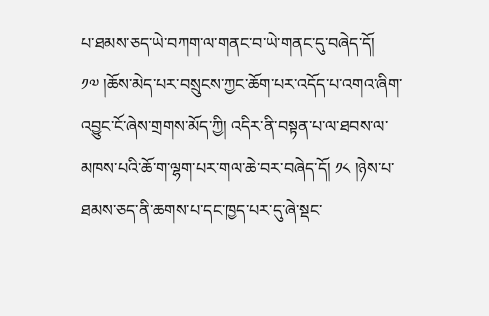པ་ཐམས་ཅད་ཡེ་བཀག་ལ་གནང་བ་ཡེ་གནང་དུ་བཞེད་དོ། ༡༧ །ཆོས་མེད་པར་བསྲུངས་ཀྱང་ཆོག་པར་འདོད་པ་འགའ་ཞིག་འབྱུང་ངོ་ཞེས་གྲགས་མོད་ཀྱི། འདིར་ནི་བསྟན་པ་ལ་ཐབས་ལ་མཁས་པའི་ཆོ་ག་ལྷག་པར་གལ་ཆེ་བར་བཞེད་དོ། ༡༨ །ཉེས་པ་ཐམས་ཅད་ནི་ཆགས་པ་དང་ཁྱད་པར་དུ་ཞེ་སྡང་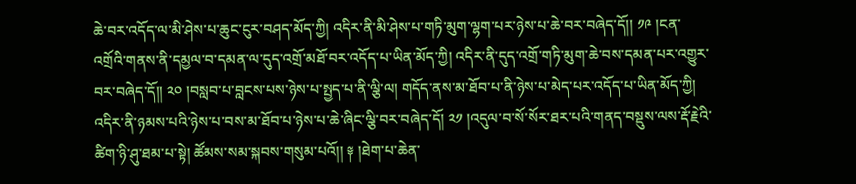ཆེ་བར་འདོད་ལ་མི་ཤེས་པ་ཆུང་ངུར་བཤད་མོད་ཀྱི། འདིར་ནི་མི་ཤེས་པ་གཏི་མུག་ལྷག་པར་ཉེས་པ་ཆེ་བར་བཞེད་དོ།། ༡༩ །ངན་འགྲོའི་གནས་ནི་དམྱལ་བ་དམན་ལ་དུད་འགྲོ་མཐོ་བར་འདོད་པ་ཡིན་མོད་ཀྱི། འདིར་ནི་དུད་འགྲོ་གཏི་མུག་ཆེ་བས་དམན་པར་འགྱུར་བར་བཞེད་དོ།། ༢༠ །བསླབ་པ་བླངས་པས་ཉེས་པ་སྤྱད་པ་ནི་ལྕི་ལ། གདོད་ནས་མ་ཐོབ་པ་ནི་ཉེས་པ་མེད་པར་འདོད་པ་ཡིན་མོད་ཀྱི། འདིར་ནི་ཉམས་པའི་ཉེས་པ་བས་མ་ཐོབ་པ་ཉེས་པ་ཆེ་ཞིང་ལྕི་བར་བཞེད་དོ། ༢༡ །འདུལ་བ་སོ་སོར་ཐར་པའི་གནད་བསྡུས་ལས་རྡོ་རྗེའི་ཚིག་ཉི་ཤུ་ཐམ་པ་སྟེ། ཚོམས་སམ་སྐབས་གསུམ་པའོ།། ༈ །ཐེག་པ་ཆེན་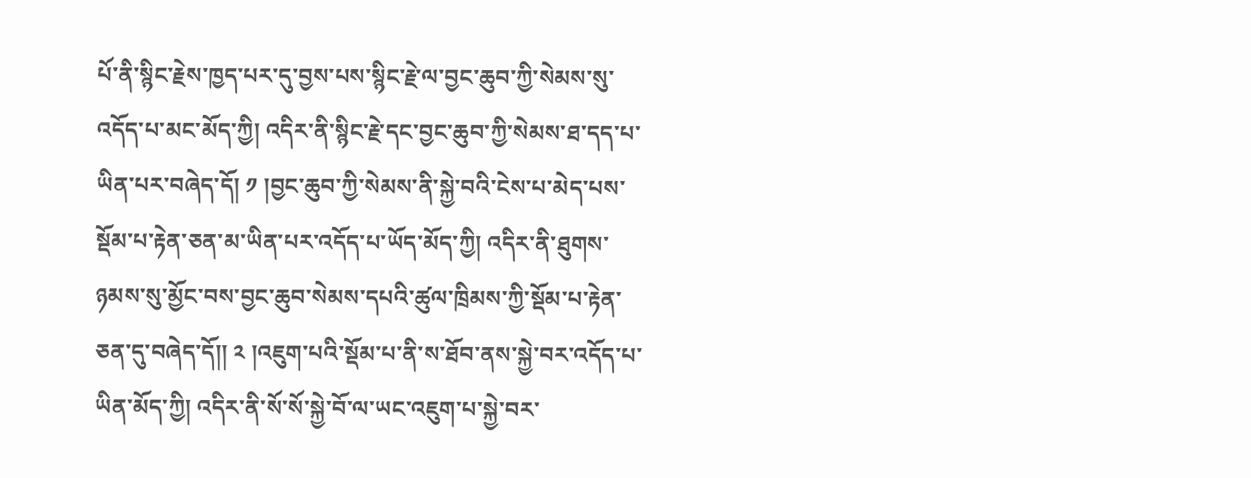པོ་ནི་སྙིང་རྗེས་ཁྱད་པར་དུ་བྱས་པས་སྙིང་རྗེ་ལ་བྱང་ཆུབ་ཀྱི་སེམས་སུ་འདོད་པ་མང་མོད་ཀྱི། འདིར་ནི་སྙིང་རྗེ་དང་བྱང་ཆུབ་ཀྱི་སེམས་ཐ་དད་པ་ཡིན་པར་བཞེད་དོ། ༡ །བྱང་ཆུབ་ཀྱི་སེམས་ནི་སྐྱེ་བའི་ངེས་པ་མེད་པས་སྡོམ་པ་རྟེན་ཅན་མ་ཡིན་པར་འདོད་པ་ཡོད་མོད་ཀྱི། འདིར་ནི་ཐུགས་ཉམས་སུ་མྱོང་བས་བྱང་ཆུབ་སེམས་དཔའི་ཚུལ་ཁྲིམས་ཀྱི་སྡོམ་པ་རྟེན་ཅན་དུ་བཞེད་དོ།། ༢ །འཇུག་པའི་སྡོམ་པ་ནི་ས་ཐོབ་ནས་སྐྱེ་བར་འདོད་པ་ཡིན་མོད་ཀྱི། འདིར་ནི་སོ་སོ་སྐྱེ་བོ་ལ་ཡང་འཇུག་པ་སྐྱེ་བར་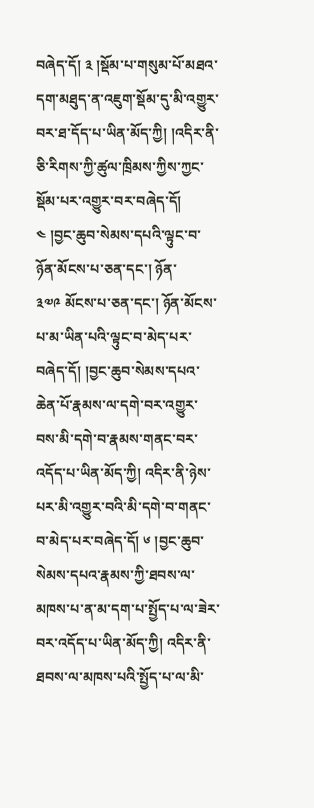བཞེད་དོ། ༣ །སྡོམ་པ་གསུམ་པོ་མཐའ་དག་མཐུད་ན་འཇུག་སྡོམ་དུ་མི་འགྱུར་བར་ཐ་དོད་པ་ཡིན་མོད་ཀྱི། །འདིར་ནི་ཅི་རིགས་ཀྱི་ཚུལ་ཁྲིམས་ཀྱིས་ཀྱང་སྡོམ་པར་འགྱུར་བར་བཞེད་དོ། ༤ །བྱང་ཆུབ་སེམས་དཔའི་ལྟུང་བ་ཉོན་མོངས་པ་ཅན་དང་། ཉོན་
༣༧༩ མོངས་པ་ཅན་དང་། ཉོན་མོངས་པ་མ་ཡིན་པའི་ལྟུང་བ་མེད་པར་བཞེད་དོ། །བྱང་ཆུབ་སེམས་དཔའ་ཆེན་པོ་རྣམས་ལ་དགེ་བར་འགྱུར་བས་མི་དགེ་བ་རྣམས་གནང་བར་འདོད་པ་ཡིན་མོད་ཀྱི། འདིར་ནི་ཉེས་པར་མི་འགྱུར་བའི་མི་དགེ་བ་གནང་བ་མེད་པར་བཞེད་དོ། ༦ །བྱང་ཆུབ་སེམས་དཔའ་རྣམས་ཀྱི་ཐབས་ལ་མཁས་པ་ན་མ་དག་པ་སྤྱོད་པ་ལ་ཟེར་བར་འདོད་པ་ཡིན་མོད་ཀྱི། འདིར་ནི་ཐབས་ལ་མཁས་པའི་སྤྱོད་པ་ལ་མི་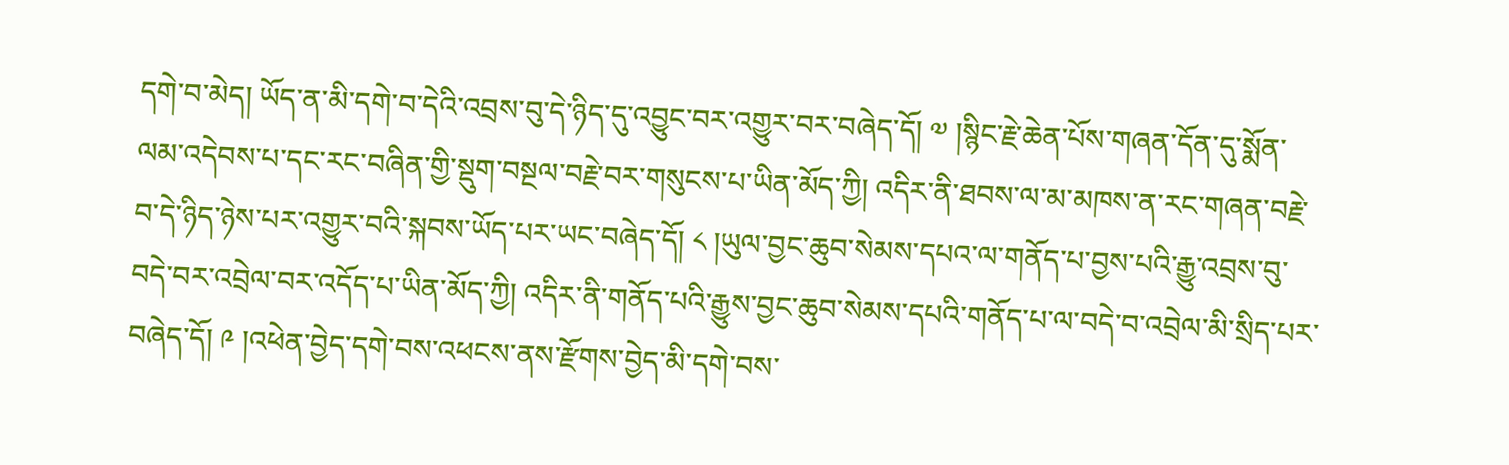དགེ་བ་མེད། ཡོད་ན་མི་དགེ་བ་དེའི་འབྲས་བུ་དེ་ཉིད་དུ་འབྱུང་བར་འགྱུར་བར་བཞེད་དོ། ༧ །སྙིང་རྗེ་ཆེན་པོས་གཞན་དོན་དུ་སྨོན་ལམ་འདེབས་པ་དང་རང་བཞིན་གྱི་སྡུག་བསྔལ་བརྗེ་བར་གསུངས་པ་ཡིན་མོད་ཀྱི། འདིར་ནི་ཐབས་ལ་མ་མཁས་ན་རང་གཞན་བརྗེ་བ་དེ་ཉིད་ཉེས་པར་འགྱུར་བའི་སྐབས་ཡོད་པར་ཡང་བཞེད་དོ། ༨ །ཡུལ་བྱང་ཆུབ་སེམས་དཔའ་ལ་གནོད་པ་བྱས་པའི་རྒྱུ་འབྲས་བུ་བདེ་བར་འབྲེལ་བར་འདོད་པ་ཡིན་མོད་ཀྱི། འདིར་ནི་གནོད་པའི་རྒྱུས་བྱང་ཆུབ་སེམས་དཔའི་གནོད་པ་ལ་བདེ་བ་འབྲེལ་མི་སྲིད་པར་བཞེད་དོ། ༩ །འཕེན་བྱེད་དགེ་བས་འཕངས་ནས་རྫོགས་བྱེད་མི་དགེ་བས་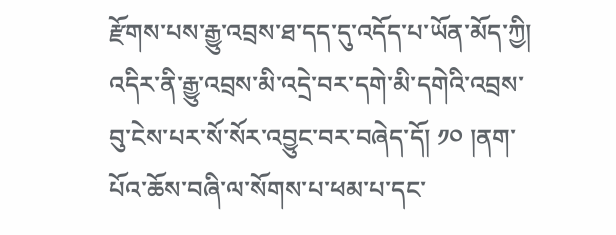རྫོགས་པས་རྒྱུ་འབྲས་ཐ་དད་དུ་འདོད་པ་ཡོན་མོད་ཀྱི། འདིར་ནི་རྒྱུ་འབྲས་མི་འདྲེ་བར་དགེ་མི་དགེའི་འབྲས་བུ་ངེས་པར་སོ་སོར་འབྱུང་བར་བཞེད་དོ། ༡༠ །ནག་པོའ་ཆོས་བཞི་ལ་སོགས་པ་ཕམ་པ་དང་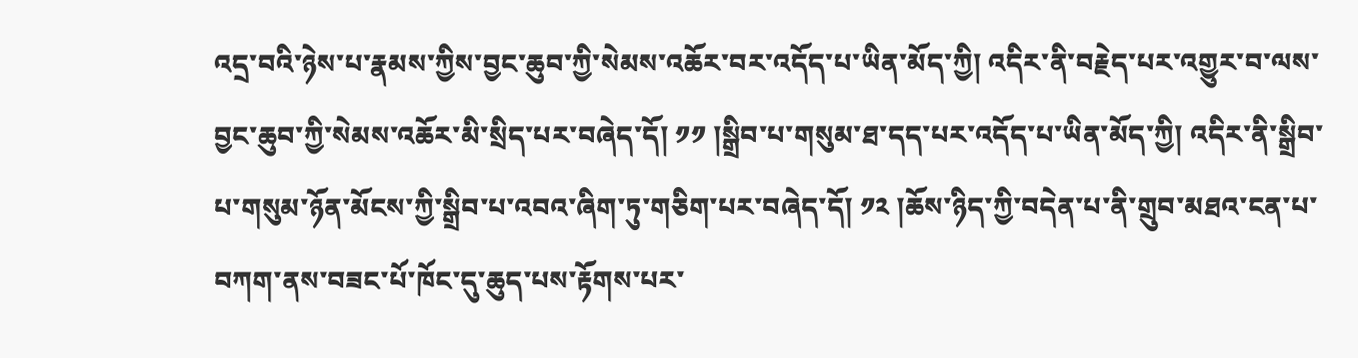འདྲ་བའི་ཉེས་པ་རྣམས་ཀྱིས་བྱང་ཆུབ་ཀྱི་སེམས་འཆོར་བར་འདོད་པ་ཡིན་མོད་ཀྱི། འདིར་ནི་བརྗེད་པར་འགྱུར་བ་ལས་བྱང་ཆུབ་ཀྱི་སེམས་འཆོར་མི་སྲིད་པར་བཞེད་དོ། ༡༡ །སྒྲིབ་པ་གསུམ་ཐ་དད་པར་འདོད་པ་ཡིན་མོད་ཀྱི། འདིར་ནི་སྒྲིབ་པ་གསུམ་ཉོན་མོངས་ཀྱི་སྒྲིབ་པ་འབའ་ཞིག་ཏུ་གཅིག་པར་བཞེད་དོ། ༡༢ །ཆོས་ཉིད་ཀྱི་བདེན་པ་ནི་གྲུབ་མཐའ་ངན་པ་བཀག་ནས་བཟང་པོ་ཁོང་དུ་ཆུད་པས་རྟོགས་པར་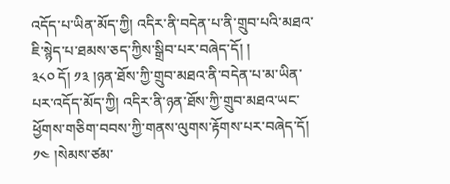འདོད་པ་ཡིན་མོད་ཀྱི། འདིར་ནི་བདེན་པ་ནི་གྲུབ་པའི་མཐའ་ཇི་སྙེད་པ་ཐམས་ཅད་ཀྱིས་སྒྲིབ་པར་བཞེད་དོ། །
༣༨༠ དོ། ༡༣ །ཉན་ཐོས་ཀྱི་གྲུབ་མཐའ་ནི་བདེན་པ་མ་ཡིན་པར་འདོད་མོད་ཀྱི། འདིར་ནི་ཉན་ཐོས་ཀྱི་གྲུབ་མཐའ་ཡང་ཕྱོགས་གཅིག་བབས་ཀྱི་གནས་ལུགས་རྟོགས་པར་བཞེད་དོ། ༡༤ །སེམས་ཙམ་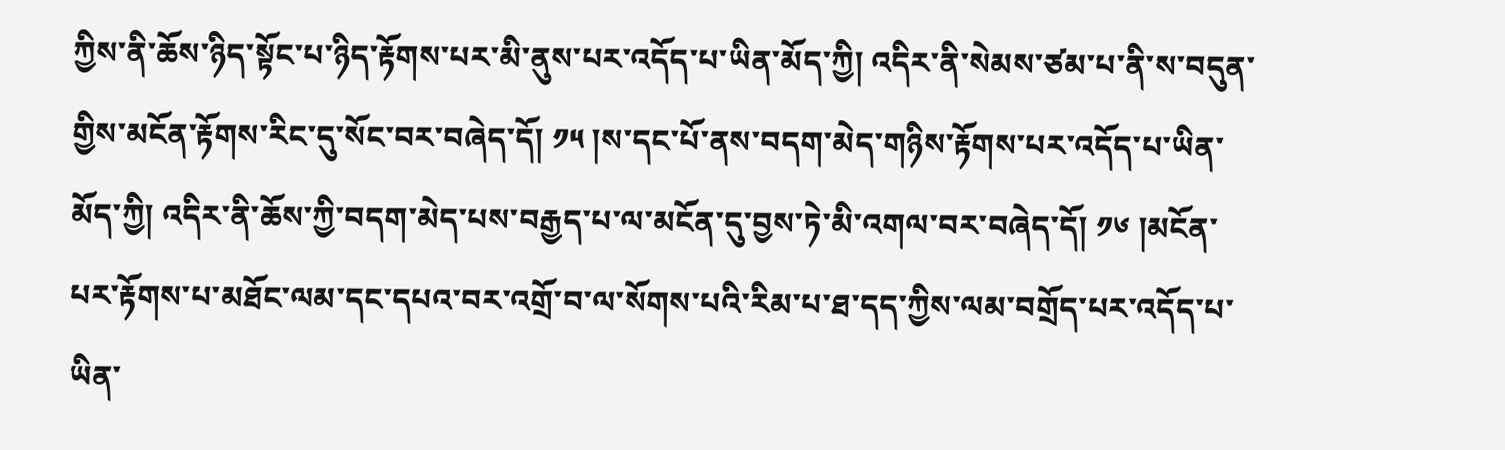ཀྱིས་ནི་ཆོས་ཉིད་སྟོང་པ་ཉིད་རྟོགས་པར་མི་ནུས་པར་འདོད་པ་ཡིན་མོད་ཀྱི། འདིར་ནི་སེམས་ཙམ་པ་ནི་ས་བདུན་གྱིས་མངོན་རྟོགས་རིང་དུ་སོང་བར་བཞེད་དོ། ༡༥ །ས་དང་པོ་ནས་བདག་མེད་གཉིས་རྟོགས་པར་འདོད་པ་ཡིན་མོད་ཀྱི། འདིར་ནི་ཆོས་ཀྱི་བདག་མེད་པས་བརྒྱད་པ་ལ་མངོན་དུ་བྱས་ཏེ་མི་འགལ་བར་བཞེད་དོ། ༡༦ །མངོན་པར་རྟོགས་པ་མཐོང་ལམ་དང་དཔའ་བར་འགྲོ་བ་ལ་སོགས་པའི་རིམ་པ་ཐ་དད་ཀྱིས་ལམ་བགྲོད་པར་འདོད་པ་ཡིན་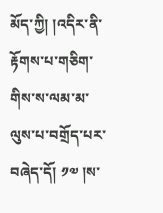མོད་ཀྱི། །འདིར་ནི་རྟོགས་པ་གཅིག་གིས་ས་ལམ་མ་ལུས་པ་བགྲོད་པར་བཞེད་དོ། ༡༧ །ས་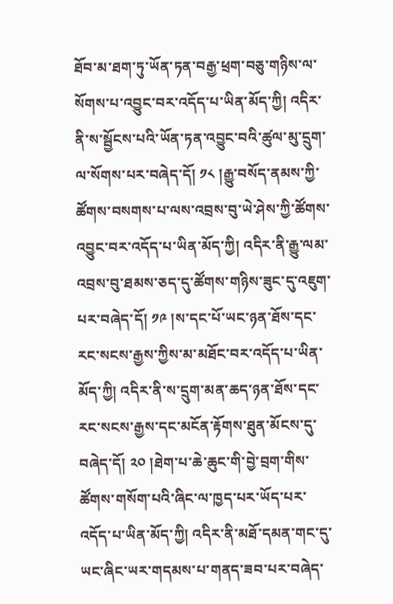ཐོབ་མ་ཐག་ཏུ་ཡོན་ཏན་བརྒྱ་ཕྲག་བཅུ་གཉིས་ལ་སོགས་པ་འབྱུང་བར་འདོད་པ་ཡིན་མོད་ཀྱི། འདིར་ནི་ས་སྦྱོངས་པའི་ཡོན་ཏན་འབྱུང་བའི་ཚུལ་མུ་དྲུག་ལ་སོགས་པར་བཞེད་དོ། ༡༨ །རྒྱུ་བསོད་ནམས་ཀྱི་ཚོགས་བསགས་པ་ལས་འབྲས་བུ་ཡེ་ཤེས་ཀྱི་ཚོགས་འབྱུང་བར་འདོད་པ་ཡིན་མོད་ཀྱི། འདིར་ནི་རྒྱུ་ལམ་འབྲས་བུ་ཐམས་ཅད་དུ་ཚོགས་གཉིས་ཟུང་དུ་འཇུག་པར་བཞེད་དོ། ༡༩ །ས་དང་པོ་ཡང་ཉན་ཐོས་དང་རང་སངས་རྒྱས་ཀྱིས་མ་མཐོང་བར་འདོད་པ་ཡིན་མོད་ཀྱི། འདིར་ནི་ས་དྲུག་མན་ཆད་ཉན་ཐོས་དང་རང་སངས་རྒྱས་དང་མངོན་རྟོགས་ཐུན་མོངས་དུ་བཞེད་དོ། ༢༠ །ཐེག་པ་ཆེ་ཆུང་གི་བྱེ་བྲག་གིས་ཚོགས་གསོག་པའི་ཞིང་ལ་ཁྱད་པར་ཡོད་པར་འདོད་པ་ཡིན་མོད་ཀྱི། འདིར་ནི་མཐོ་དམན་གང་དུ་ཡང་ཞིང་ཡར་གདམས་པ་གནད་ཟབ་པར་བཞེད་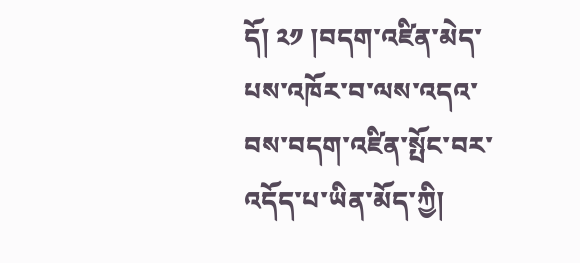དོ། ༢༡ །བདག་འཛིན་མེད་པས་འཁོར་བ་ལས་འདའ་བས་བདག་འཛིན་སྤོང་བར་འདོད་པ་ཡིན་མོད་ཀྱི།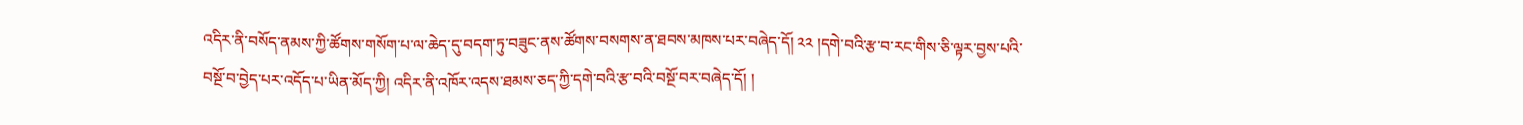འདིར་ནི་བསོད་ནམས་ཀྱི་ཚོགས་གསོག་པ་ལ་ཆེད་དུ་བདག་ཏུ་བཟུང་ནས་ཚོགས་བསགས་ན་ཐབས་མཁས་པར་བཞེད་དོ། ༢༢ །དགེ་བའི་རྩ་བ་རང་གིས་ཅི་ལྟར་བྱས་པའི་བསྔོ་བ་བྱེད་པར་འདོད་པ་ཡིན་མོད་ཀྱི། འདིར་ནི་འཁོར་འདས་ཐམས་ཅད་ཀྱི་དགེ་བའི་རྩ་བའི་བསྔོ་བར་བཞེད་དོ། །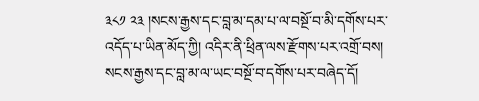༣༨༡ ༢༣ །སངས་རྒྱས་དང་བླ་མ་དམ་པ་ལ་བསྔོ་བ་མི་དགོས་པར་འདོད་པ་ཡིན་མོད་ཀྱི། འདིར་ནི་ཕྲིན་ལས་རྫོགས་པར་འགྲོ་བས། སངས་རྒྱས་དང་བླ་མ་ལ་ཡང་བསྔོ་བ་དགོས་པར་བཞེད་དོ།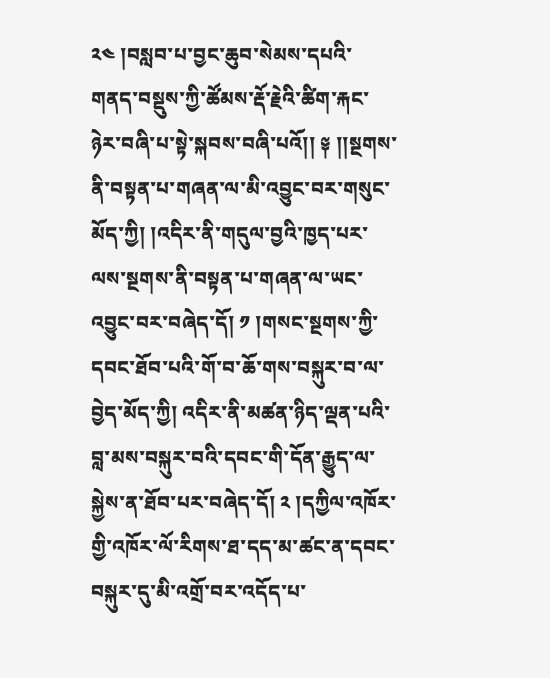༢༤ །བསླབ་པ་བྱང་ཆུབ་སེམས་དཔའི་གནད་བསྡུས་ཀྱི་ཚོམས་རྡོ་རྗེའི་ཚིག་རྐང་ཉེར་བཞི་པ་སྟེ་སྐབས་བཞི་པའོ།། ༈ །།སྔགས་ནི་བསྟན་པ་གཞན་ལ་མི་འབྱུང་བར་གསུང་མོད་ཀྱི། །འདིར་ནི་གདུལ་བྱའི་ཁྱད་པར་ལས་སྔགས་ནི་བསྟན་པ་གཞན་ལ་ཡང་འབྱུང་བར་བཞེད་དོ། ༡ །གསང་སྔགས་ཀྱི་དབང་ཐོབ་པའི་གོ་བ་ཆོ་གས་བསྐུར་བ་ལ་བྱེད་མོད་ཀྱི། འདིར་ནི་མཚན་ཉིད་ལྡན་པའི་བླ་མས་བསྐུར་བའི་དབང་གི་དོན་རྒྱུད་ལ་སྐྱེས་ན་ཐོབ་པར་བཞེད་དོ། ༢ །དཀྱིལ་འཁོར་གྱི་འཁོར་ལོ་རིགས་ཐ་དད་མ་ཚང་ན་དབང་བསྐུར་དུ་མི་འགྲོ་བར་འདོད་པ་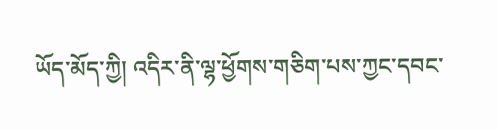ཡོད་མོད་ཀྱི། འདིར་ནི་ལྷ་ཕྱོགས་གཅིག་པས་ཀྱང་དབང་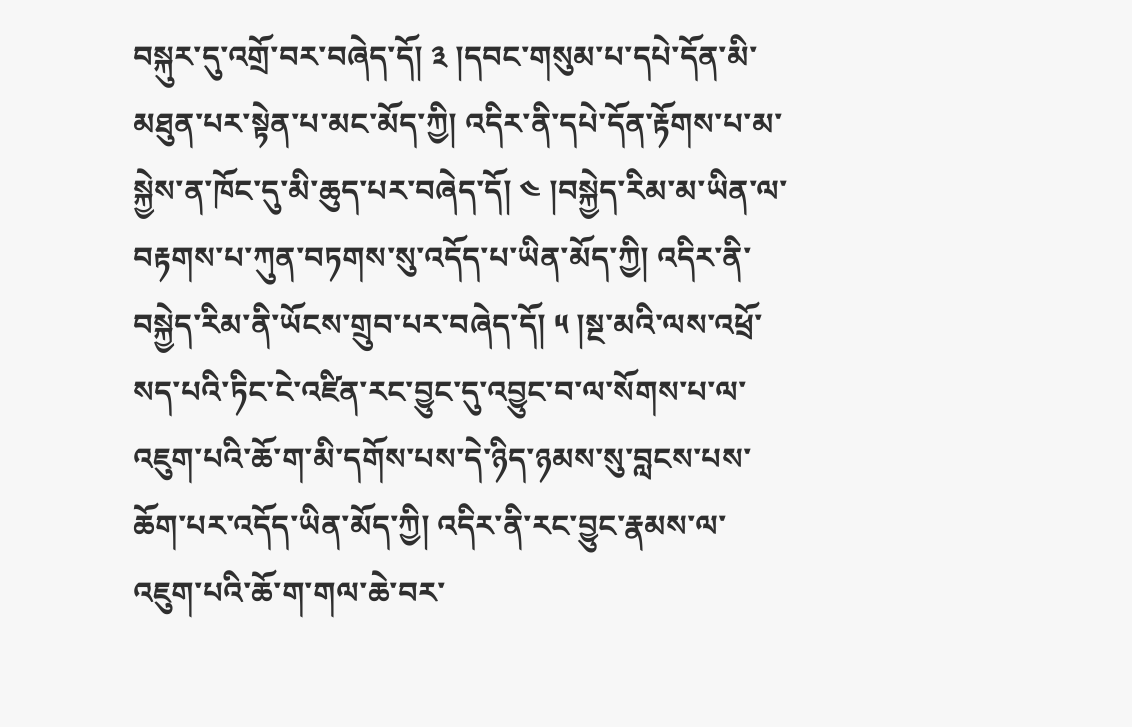བསྐུར་དུ་འགྲོ་བར་བཞེད་དོ། ༣ །དབང་གསུམ་པ་དཔེ་དོན་མི་མཐུན་པར་སྟེན་པ་མང་མོད་ཀྱི། འདིར་ནི་དཔེ་དོན་རྟོགས་པ་མ་སྐྱེས་ན་ཁོང་དུ་མི་ཆུད་པར་བཞེད་དོ། ༤ །བསྐྱེད་རིམ་མ་ཡིན་ལ་བརྟགས་པ་ཀུན་བཏགས་སུ་འདོད་པ་ཡིན་མོད་ཀྱི། འདིར་ནི་བསྐྱེད་རིམ་ནི་ཡོངས་གྲུབ་པར་བཞེད་དོ། ༥ །སྔ་མའི་ལས་འཕྲོ་སད་པའི་ཏིང་ངེ་འཛིན་རང་བྱུང་དུ་འབྱུང་བ་ལ་སོགས་པ་ལ་འཇུག་པའི་ཆོ་ག་མི་དགོས་པས་དེ་ཉིད་ཉམས་སུ་བླངས་པས་ཆོག་པར་འདོད་ཡིན་མོད་ཀྱི། འདིར་ནི་རང་བྱུང་རྣམས་ལ་འཇུག་པའི་ཆོ་ག་གལ་ཆེ་བར་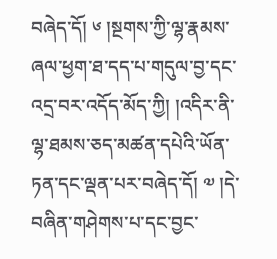བཞེད་དོ། ༦ །སྔགས་ཀྱི་ལྷ་རྣམས་ཞལ་ཕྱག་ཐ་དད་པ་གདུལ་བྱ་དང་འདྲ་བར་འདོད་མོད་ཀྱི། །འདིར་ནི་ལྷ་ཐམས་ཅད་མཚན་དཔེའི་ཡོན་ཏན་དང་ལྡན་པར་བཞེད་དོ། ༧ །དེ་བཞིན་གཤེགས་པ་དང་བྱང་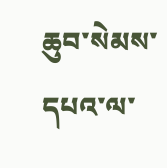ཆུབ་སེམས་དཔའ་ལ་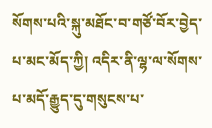སོགས་པའི་སྐུ་མཐོང་བ་གཙོ་བོར་བྱེད་པ་མང་མོད་ཀྱི། འདིར་ནི་ལྷ་ལ་སོགས་པ་མདོ་རྒྱུད་དུ་གསུངས་པ་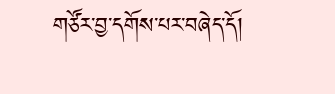གཙོར་བྱ་དགོས་པར་བཞེད་དོ།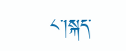༨་།སྐད་